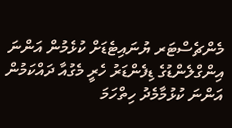މެންޗެސްޓަރ ޔުނައިޓެޑަށް ކުޅެމުން އަންނަ އިންގްލެންޑުގެ ޑިފެންޑަރު ހެރީ މެގުއާ ދައްކަމުން އަންނަ ކުޅުމާމެދު ހިތްހަމަ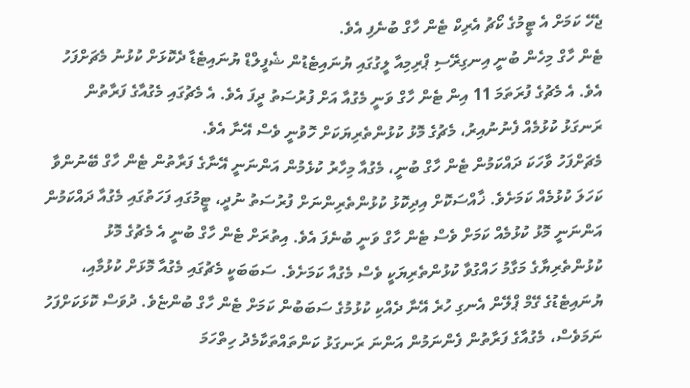ޖެހޭ ކަމަށް އެ ޓީމުގެ ކޯޗު އެރިކް ޓެން ހާގް ބުނެފި އެވެ.
ޓެން ހާގް މިހެން ބުނީ އިނގިރޭސި ޕްރިމިއާ ލީގުގައި ޔުނައިޓެޑުން ޝެފީލްޑް ޔުނައިޓެޑާ ދެކޮޅަށް ކުޅުނު މެޗަށްފަހު އެވެ. އެ މެޗުގެ ފުރަތަމަ 11 އިން ޓެން ހާގް ވަނީ މެގުއާ އަށް ފުރުސަތު ދީފަ އެވެ. އެ މެޗުގައި މެގުއާގެ ފަރާތުން ރަނގަޅު ކުޅުމެއް ފެނުނުއިރު، މެޗުގެ މޮޅު ކުޅުންތެރިޔަކަށް ހޮވުނީ ވެސް އޭނާ އެވެ.
މެޗަށްފަހު ވާހަކަ ދައްކަމުން ޓެން ހާގް ބުނީ، މެގުއާ މިހާރު ކުޅެމުން އަންނަނީ އޭނާގެ ފަރާތުން ޓެން ހާގް ބޭނުންވާ ކަހަލަ ކުޅުމެއް ކަމަށެވެ. ޚާއްސަކޮށް އިދިކޮޅު ކުޅުންތެރިންނަށް ފުރުސަތު ނުދީ، ޓީމުގައި ފަހަތުގައި މެގުއާ ދައްކަމުން އަންނަނީ މޮޅު ކުޅުމެއް ކަމަށް ވެސް ޓެން ހާގް ވަނީ ބުނެފަ އެވެ. އިތުރަށް ޓެން ހާގް ބުނީ އެ މެޗުގެ މޮޅު ކުޅުންތެރިޔާގެ މަގާމު ހައްގުވާ ކުޅުންތެރިޔަކީ ވެސް މެގުއާ ކަމަށެވެ. ސަބަބަކީ މެޗުގައި މެގުއާ މޮޅަށް ކުޅުމާއި، ޔުނައިޓެޑުގެ ގޭމް ޕްލޭން އެނގި ހުރެ އޭނާ ދެއްކި ކުޅުމުގެ ސަބަބުން ކަމަށް ޓެން ހާގް ބުންޏެވެ. ދުވަސް ކޮޅަކަށްފަހު ނަމަވެސް، މެގުއާގެ ފަރާތުން ފެންނަމުން އަންނަ ރަނގަޅު ކަންތައްތަކާމެދު ހިތްހަމަ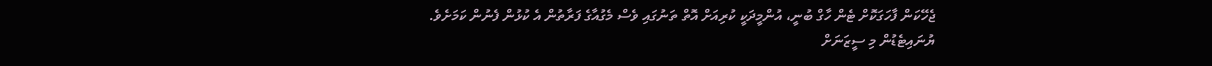ޖެހޭކަން ފާހަގަކޮށް ޓެން ހާގް ބުނީ، އުންމީދަކީ ކުރިއަށް އޮތް ތަނުގައި ވެސް މެގުއާގެ ފަރާތުން އެ ކުޅުން ފެނުން ކަމަށެވެ.
ޔުނައިޓެޑުން މި ސީޒަނަށް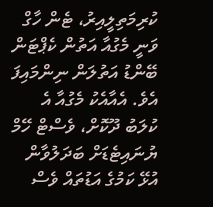ކުރިމަތިލީއިރު، ޓެން ހާގް ވަނީ މެގުއާ އަތުން ކެޕްޓަން ބޭންޑު އަތުލަން ނިންމައިފަ އެވެ. އެއާއެކު މެގުއާ އެ ކުލަބު ދޫކޮށް، ވެސްޓް ހޭމް ޔުނައިޓެޑަށް ބަދަލުވާން އުޅޭ ކަމުގެ އަޑުތައް ވެސް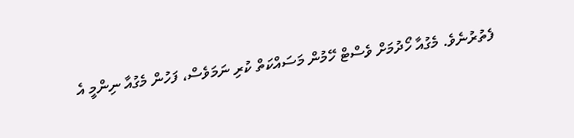ފެތުރުނެވެ. މެގުއާ ހޯދުމަށް ވެސްޓް ހޭމުން މަސައްކަތް ކުރި ނަމަވެސް، ފަހުން މެގުއާ ނިންމީ އެ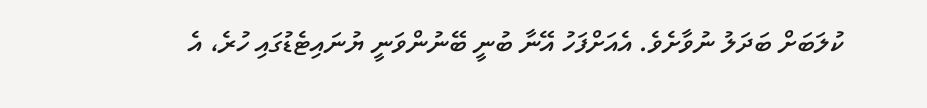ކުލަބަށް ބަދަލު ނުވާށެވެ. އެއަށްފަހު އޭނާ ބުނީ ބޭނުންވަނީ ޔުނައިޓެޑުގައި ހުރެ، އެ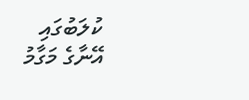ކުލަބުގައި އޭނާގެ މަގާމު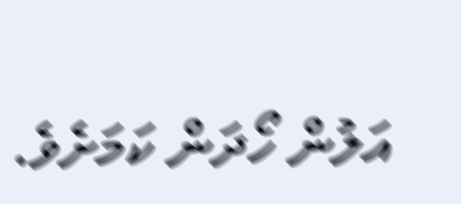އަލުން ހޯދަން ކަމަށެވެ.